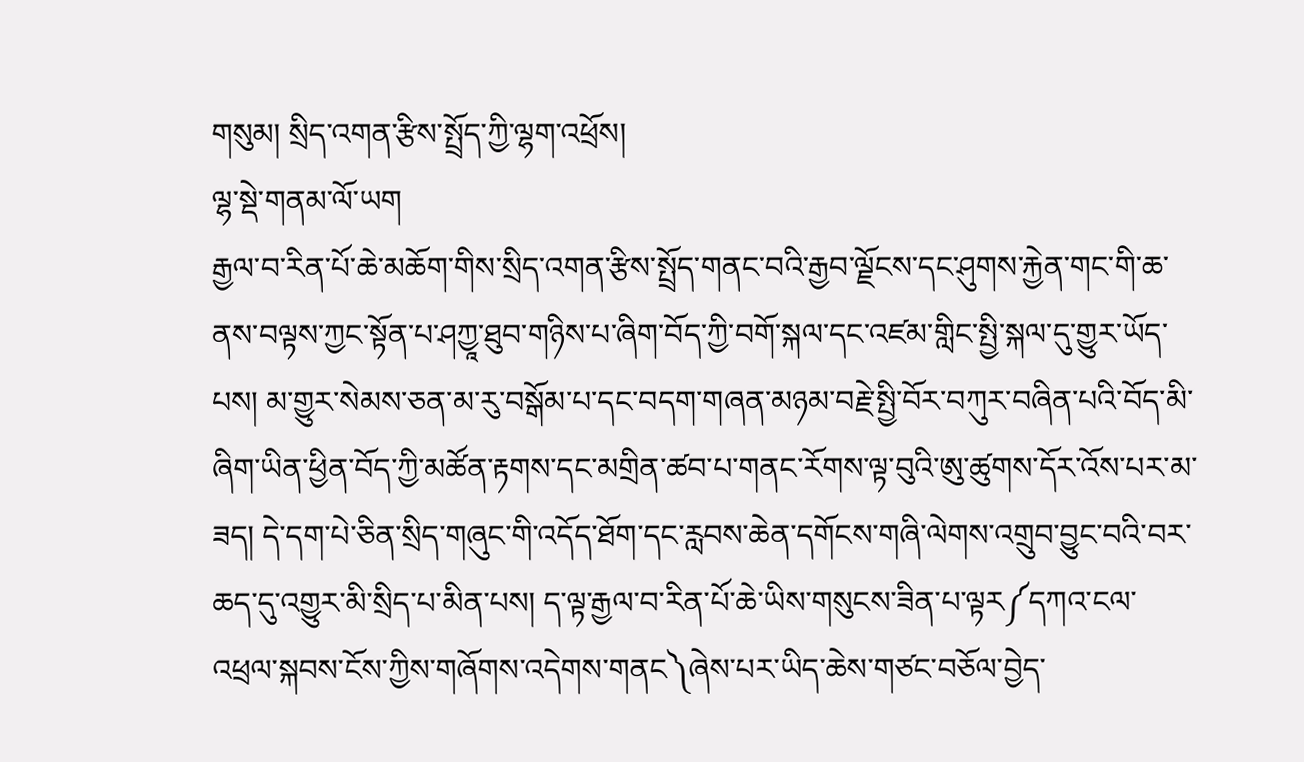གསུམ། སྲིད་འགན་རྩིས་སྤྲོད་ཀྱི་ལྷག་འཕྲོས།
ལྷ་སྡེ་གནམ་ལོ་ཡག
རྒྱལ་བ་རིན་པོ་ཆེ་མཆོག་གིས་སྲིད་འགན་རྩིས་སྤྲོད་གནང་བའི་རྒྱབ་ལྗོངས་དང་ཤུགས་རྐྱེན་གང་གི་ཆ་ནས་བལྟས་ཀྱང་སྟོན་པ་ཤཀྱཱ་ཐུབ་གཉིས་པ་ཞིག་བོད་ཀྱི་བགོ་སྐལ་དང་འཛམ་གླིང་སྤྱི་སྐལ་དུ་གྱུར་ཡོད་པས། མ་གྱུར་སེམས་ཅན་མ་རུ་བསྒོམ་པ་དང་བདག་གཞན་མཉམ་བརྗེ་སྤྱི་བོར་བཀུར་བཞིན་པའི་བོད་མི་ཞིག་ཡིན་ཕྱིན་བོད་ཀྱི་མཚོན་རྟགས་དང་མགྲིན་ཚབ་པ་གནང་རོགས་ལྟ་བུའི་ཨུ་ཚུགས་དོར་འོས་པར་མ་ཟད། དེ་དག་པེ་ཅིན་སྲིད་གཞུང་གི་འདོད་ཐོག་དང་རླབས་ཆེན་དགོངས་གཞི་ལེགས་འགྲུབ་བྱུང་བའི་བར་ཆད་དུ་འགྱུར་མི་སྲིད་པ་མིན་པས། ད་ལྟ་རྒྱལ་བ་རིན་པོ་ཆེ་ཡིས་གསུངས་ཟིན་པ་ལྟར༼དཀའ་ངལ་འཕྲལ་སྐབས་ངོས་ཀྱིས་གཞོགས་འདེགས་གནང༽ཞེས་པར་ཡིད་ཆེས་གཙང་བཅོལ་བྱེད་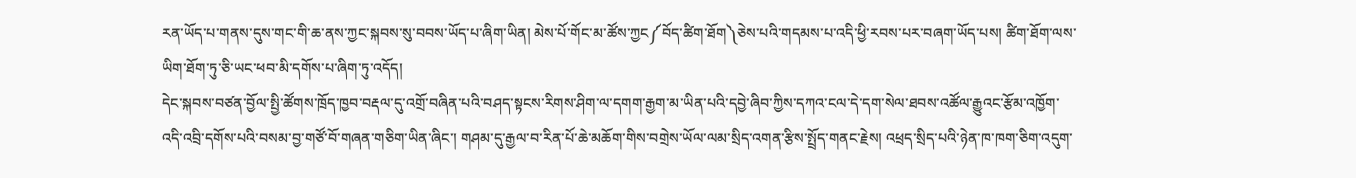རན་ཡོད་པ་གནས་དུས་གང་གི་ཆ་ནས་ཀྱང་སྐབས་སུ་བབས་ཡོད་པ་ཞིག་ཡིན། མེས་པོ་གོང་མ་ཚོས་ཀྱང༼བོད་ཚིག་ཐོག༽ཅེས་པའི་གདམས་པ་འདི་ཕྱི་རབས་པར་བཞག་ཡོད་པས། ཚིག་ཐོག་ལས་ཡིག་ཐོག་ཏུ་ཅི་ཡང་ཕབ་མི་དགོས་པ་ཞིག་ཏུ་འདོད།
དེང་སྐབས་བཙན་བྱོལ་སྤྱི་ཚོགས་ཁྲོད་ཁྱབ་བརྡལ་དུ་འགྲོ་བཞིན་པའི་བཤད་སྟངས་རིགས་ཤིག་ལ་དགག་རྒྱག་མ་ཡིན་པའི་དབྱེ་ཞིབ་ཀྱིས་དཀའ་ངལ་དེ་དག་སེལ་ཐབས་འཚོལ་རྒྱུའང་རྩོམ་འཁྱོག་འདི་འབྲི་དགོས་པའི་བསམ་བྱ་གཙོ་བོ་གཞན་གཅིག་ཡིན་ཞིང་། གཤམ་དུ་རྒྱལ་བ་རིན་པོ་ཆེ་མཆོག་གིས་བགྲེས་ཡོལ་ལམ་སྲིད་འགན་རྩིས་སྤྲོད་གནང་རྗེས། འཕྲད་སྲིད་པའི་ཉེན་ཁ་ཁག་ཅིག་འདུག་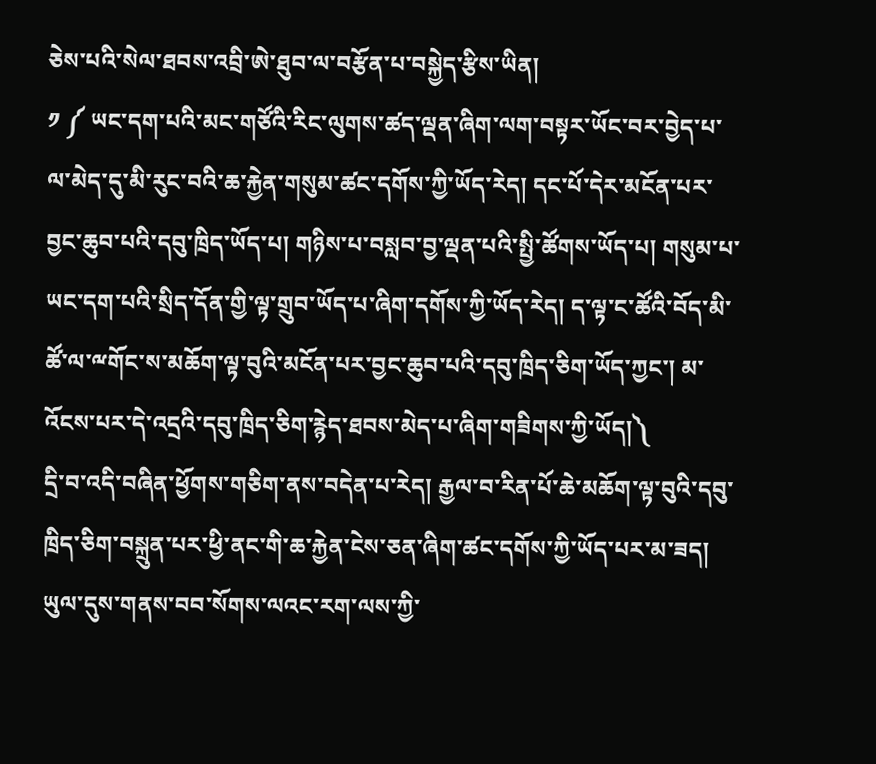ཅེས་པའི་སེལ་ཐབས་འབྲི་ཨེ་ཐུབ་ལ་བརྩོན་པ་བསྐྱེད་རྩིས་ཡིན།
༡ ༼ ཡང་དག་པའི་མང་གཙོའི་རིང་ལུགས་ཚད་ལྡན་ཞིག་ལག་བསྟར་ཡོང་བར་བྱེད་པ་ལ་མེད་དུ་མི་རུང་བའི་ཆ་རྐྱེན་གསུམ་ཚང་དགོས་ཀྱི་ཡོད་རེད། དང་པོ་དེར་མངོན་པར་བྱང་ཆུབ་པའི་དབུ་ཁྲིད་ཡོད་པ། གཉིས་པ་བསླབ་བྱ་ལྡན་པའི་སྤྱི་ཚོགས་ཡོད་པ། གསུམ་པ་ཡང་དག་པའི་སྲིད་དོན་གྱི་ལྟ་གྲུབ་ཡོད་པ་ཞིག་དགོས་ཀྱི་ཡོད་རེད། ད་ལྟ་ང་ཚོའི་བོད་མི་ཚོ་ལ་ྋགོང་ས་མཆོག་ལྟ་བུའི་མངོན་པར་བྱང་ཆུབ་པའི་དབུ་ཁྲིད་ཅིག་ཡོད་ཀྱང་། མ་འོངས་པར་དེ་འདྲའི་དབུ་ཁྲིད་ཅིག་རྙེད་ཐབས་མེད་པ་ཞིག་གཟིགས་ཀྱི་ཡོད།༽
དྲི་བ་འདི་བཞིན་ཕྱོགས་གཅིག་ནས་བདེན་པ་རེད། རྒྱལ་བ་རིན་པོ་ཆེ་མཆོག་ལྟ་བུའི་དབུ་ཁྲིད་ཅིག་བསྐྲུན་པར་ཕྱི་ནང་གི་ཆ་རྐྱེན་ངེས་ཅན་ཞིག་ཚང་དགོས་ཀྱི་ཡོད་པར་མ་ཟད། ཡུལ་དུས་གནས་བབ་སོགས་ལའང་རག་ལས་ཀྱི་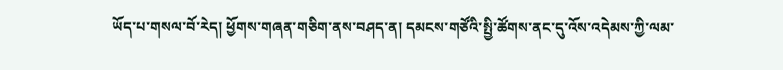ཡོད་པ་གསལ་བོ་རེད། ཕྱོགས་གཞན་གཅིག་ནས་བཤད་ན། དམངས་གཙོའི་སྤྱི་ཚོགས་ནང་དུ་འོས་འདེམས་ཀྱི་ལམ་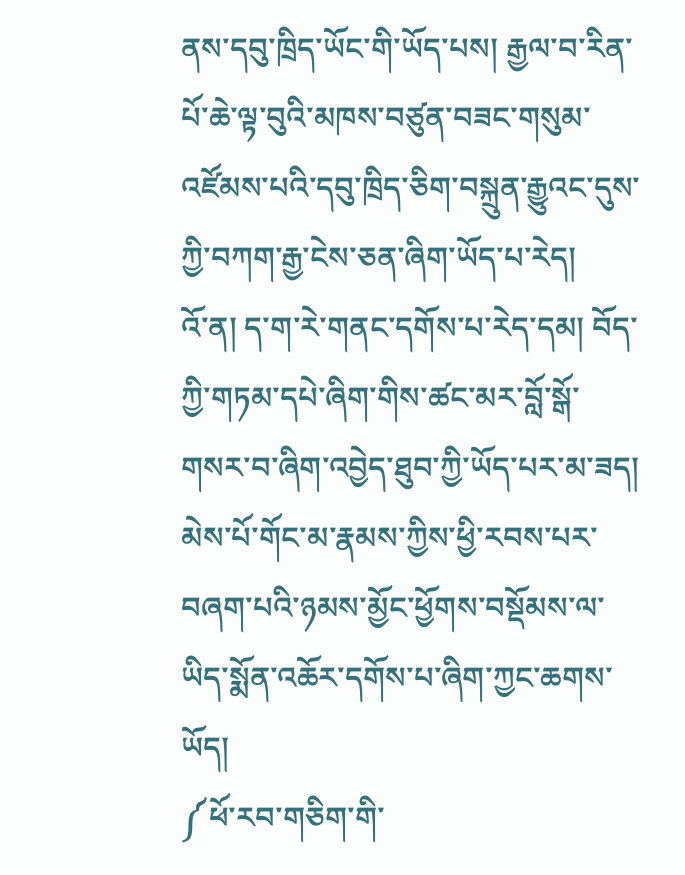ནས་དབུ་ཁྲིད་ཡོང་གི་ཡོད་པས། རྒྱལ་བ་རིན་པོ་ཆེ་ལྟ་བུའི་མཁས་བཙུན་བཟང་གསུམ་འཛོམས་པའི་དབུ་ཁྲིད་ཅིག་བསྐྲུན་རྒྱུའང་དུས་ཀྱི་བཀག་རྒྱ་ངེས་ཅན་ཞིག་ཡོད་པ་རེད།
འོ་ན། ད་ག་རེ་གནང་དགོས་པ་རེད་དམ། བོད་ཀྱི་གཏམ་དཔེ་ཞིག་གིས་ཚང་མར་བློ་སྒོ་གསར་བ་ཞིག་འབྱེད་ཐུབ་ཀྱི་ཡོད་པར་མ་ཟད། མེས་པོ་གོང་མ་རྣམས་ཀྱིས་ཕྱི་རབས་པར་བཞག་པའི་ཉམས་མྱོང་ཕྱོགས་བསྡོམས་ལ་ཡིད་སྨོན་འཆོར་དགོས་པ་ཞིག་ཀྱང་ཆགས་ཡོད།
༼ཕོ་རབ་གཅིག་གི་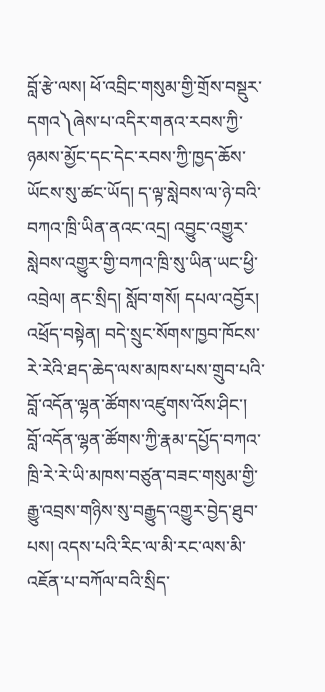བློ་རྩེ་ལས། ཕོ་འབྲིང་གསུམ་གྱི་གྲོས་བསྡུར་དགའ༽ཞེས་པ་འདིར་གནའ་རབས་ཀྱི་ཉམས་མྱོང་དང་དེང་རབས་ཀྱི་ཁྱད་ཆོས་ཡོངས་སུ་ཚང་ཡོད། ད་ལྟ་སླེབས་ལ་ཉེ་བའི་བཀའ་ཁྲི་ཡིན་ནའང་འདྲ། འབྱུང་འགྱུར་སླེབས་འགྱུར་གྱི་བཀའ་ཁྲི་སུ་ཡིན་ཡང་ཕྱི་འབྲེལ། ནང་སྲིད། སློབ་གསོ། དཔལ་འབྱོར། འཕྲོད་བསྟེན། བདེ་སྲུང་སོགས་ཁྱབ་ཁོངས་རེ་རེའི་ཐད་ཆེད་ལས་མཁས་པས་གྲུབ་པའི་བློ་འདོན་ལྷན་ཚོགས་འཛུགས་འོས་ཤིང་། བློ་འདོན་ལྷན་ཚོགས་ཀྱི་རྣམ་དཔྱོད་བཀའ་ཁྲི་རེ་རེ་ཡི་མཁས་བཙུན་བཟང་གསུམ་གྱི་རྒྱུ་འབྲས་གཉིས་སུ་བརྒྱུད་འགྱུར་བྱེད་ཐུབ་པས། འདས་པའི་རིང་ལ་མི་རང་ལས་མི་འཇོན་པ་བཀོལ་བའི་སྲིད་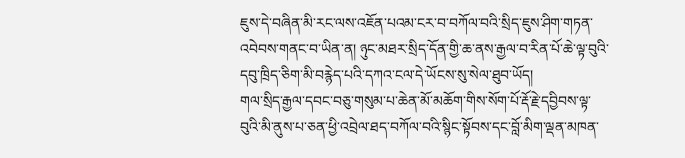ཇུས་དེ་བཞིན་མི་རང་ལས་འཇོན་པའམ་ངར་བ་བཀོལ་བའི་སྲིད་ཇུས་ཤིག་གཏན་འབེབས་གནང་བ་ཡིན་ན། ཉུང་མཐར་སྲིད་དོན་གྱི་ཆ་ནས་རྒྱལ་བ་རིན་པོ་ཆེ་ལྟ་བུའི་དབུ་ཁྲིད་ཅིག་མི་བརྙེད་པའི་དཀའ་ངལ་དེ་ཡོངས་སུ་སེལ་ཐུབ་ཡོད།
གལ་སྲིད་རྒྱལ་དབང་བཅུ་གསུམ་པ་ཆེན་མོ་མཆོག་གིས་སོག་པོ་རྡོ་རྗེ་དབྱིབས་ལྟ་བུའི་མི་ནུས་པ་ཅན་ཕྱི་འབྲེལ་ཐད་བཀོལ་བའི་སྙིང་སྟོབས་དང་བློ་མིག་ལྡན་མཁན་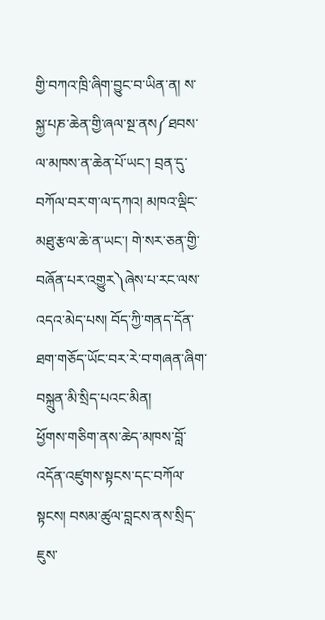གྱི་བཀའ་ཁྲི་ཞིག་བྱུང་བ་ཡིན་ན། ས་སྐྱ་པཎ་ཆེན་གྱི་ཞལ་སྔ་ནས༼ཐབས་ལ་མཁས་ན་ཆེན་པོ་ཡང་། བྲན་དུ་བཀོལ་བར་ག་ལ་དཀའ། མཁའ་ལྡིང་མཐུ་རྩལ་ཆེ་ན་ཡང་། གེ་སར་ཅན་གྱི་བཞོན་པར་འགྱུར༽ཞེས་པ་རང་ལས་འདའ་མེད་པས། བོད་ཀྱི་གནད་དོན་ཐག་གཅོད་ཡོང་བར་རེ་བ་གཞན་ཞིག་བསྐྲུན་མི་སྲིད་པའང་མིན།
ཕྱོགས་གཅིག་ནས་ཆེད་མཁས་བློ་འདོན་འཛུགས་སྟངས་དང་བཀོལ་སྟངས། བསམ་ཚུལ་བླངས་ནས་སྲིད་ཇུས་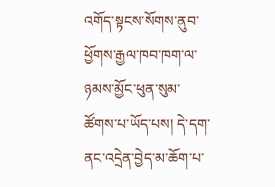འགོད་སྟངས་སོགས་ནུབ་ཕྱོགས་རྒྱལ་ཁབ་ཁག་ལ་ཉམས་མྱོང་ཕུན་སུམ་ཚོགས་པ་ཡོད་པས། དེ་དག་ནང་འདྲེན་བྱེད་མ་ཆོག་པ་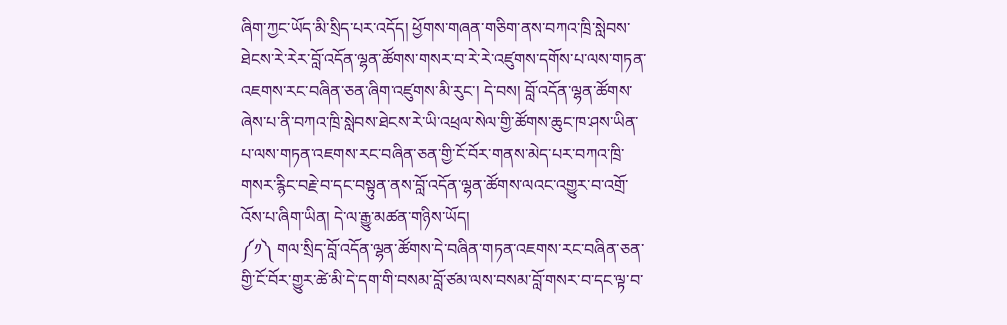ཞིག་ཀྱང་ཡོད་མི་སྲིད་པར་འདོད། ཕྱོགས་གཞན་གཅིག་ནས་བཀའ་ཁྲི་སླེབས་ཐེངས་རེ་རེར་བློ་འདོན་ལྷན་ཚོགས་གསར་བ་རེ་རེ་འཛུགས་དགོས་པ་ལས་གཏན་འཇགས་རང་བཞིན་ཅན་ཞིག་འཛུགས་མི་རུང་། དེ་བས། བློ་འདོན་ལྷན་ཚོགས་ཞེས་པ་ནི་བཀའ་ཁྲི་སླེབས་ཐེངས་རེ་ཡི་འཕྲལ་སེལ་གྱི་ཚོགས་ཆུང་ཁ་ཤས་ཡིན་པ་ལས་གཏན་འཇགས་རང་བཞིན་ཅན་གྱི་ངོ་བོར་གནས་མེད་པར་བཀའ་ཁྲི་གསར་རྙིང་བརྗེ་བ་དང་བསྟུན་ནས་བློ་འདོན་ལྷན་ཚོགས་ལའང་འགྱུར་བ་འགྲོ་འོས་པ་ཞིག་ཡིན། དེ་ལ་རྒྱུ་མཚན་གཉིས་ཡོད།
༼༡༽ གལ་སྲིད་བློ་འདོན་ལྷན་ཚོགས་དེ་བཞིན་གཏན་འཇགས་རང་བཞིན་ཅན་གྱི་ངོ་བོར་གྱུར་ཚེ་མི་དེ་དག་གི་བསམ་བློ་ཙམ་ལས་བསམ་བློ་གསར་བ་དང་ལྟ་བ་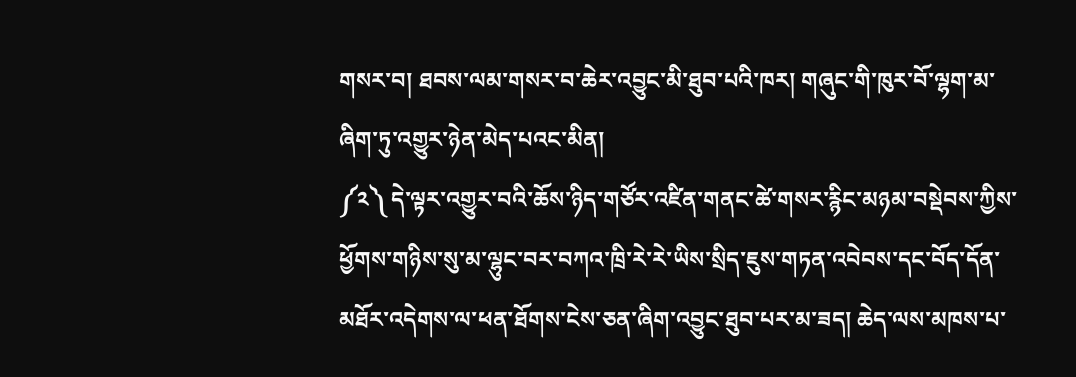གསར་བ། ཐབས་ལམ་གསར་བ་ཆེར་འབྱུང་མི་ཐུབ་པའི་ཁར། གཞུང་གི་ཁུར་བོ་ལྷག་མ་ཞིག་ཏུ་འགྱུར་ཉེན་མེད་པའང་མིན།
༼༢༽ དེ་ལྟར་འགྱུར་བའི་ཆོས་ཉིད་གཙོར་འཛིན་གནང་ཚེ་གསར་རྙིང་མཉམ་བསྡེབས་ཀྱིས་ཕྱོགས་གཉིས་སུ་མ་ལྷུང་བར་བཀའ་ཁྲི་རེ་རེ་ཡིས་སྲིད་ཇུས་གཏན་འབེབས་དང་བོད་དོན་མཐོར་འདེགས་ལ་ཕན་ཐོགས་ངེས་ཅན་ཞིག་འབྱུང་ཐུབ་པར་མ་ཟད། ཆེད་ལས་མཁས་པ་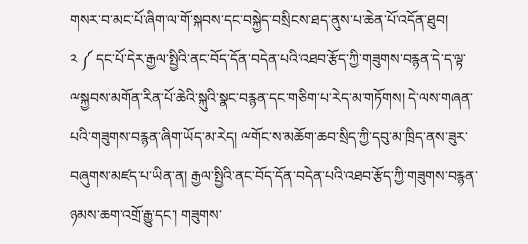གསར་བ་མང་པོ་ཞིག་ལ་གོ་སྐབས་དང་བསྐྱེད་བསྲིངས་ཐད་ནུས་པ་ཆེན་པོ་འདོན་ཐུབ།
༢ ༼ དང་པོ་དེར་རྒྱལ་སྤྱིའི་ནང་བོད་དོན་བདེན་པའི་འཐབ་རྩོད་ཀྱི་གཟུགས་བརྙན་དེ་ད་ལྟ་ྋསྐྱབས་མགོན་རིན་པོ་ཆེའི་སྐུའི་སྣང་བརྙན་དང་གཅིག་པ་རེད་མ་གཏོགས། དེ་ལས་གཞན་པའི་གཟུགས་བརྙན་ཞིག་ཡོད་མ་རེད། ྋགོང་ས་མཆོག་ཆབ་སྲིད་ཀྱི་དབུ་མ་ཁྲིད་ནས་ཟུར་བཞུགས་མཛད་པ་ཡིན་ན། རྒྱལ་སྤྱིའི་ནང་བོད་དོན་བདེན་པའི་འཐབ་རྩོད་ཀྱི་གཟུགས་བརྙན་ཉམས་ཆག་འགྲོ་རྒྱུ་དང་། གཟུགས་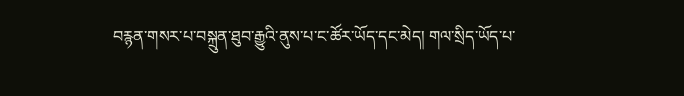བརྙན་གསར་པ་བསྐྲུན་ཐུབ་རྒྱུའི་ནུས་པ་ང་ཚོར་ཡོད་དང་མེད། གལ་སྲིད་ཡོད་པ་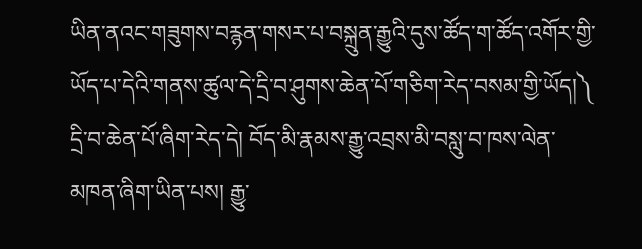ཡིན་ནའང་གཟུགས་བརྙན་གསར་པ་བསྐྲུན་རྒྱུའི་དུས་ཚོད་ག་ཚོད་འགོར་གྱི་ཡོད་པ་དེའི་གནས་ཚུལ་དེ་དྲི་བ་ཤུགས་ཆེན་པོ་གཅིག་རེད་བསམ་གྱི་ཡོད།༽
དྲི་བ་ཆེན་པོ་ཞིག་རེད་དེ། བོད་མི་རྣམས་རྒྱུ་འབྲས་མི་བསླུ་བ་ཁས་ལེན་མཁན་ཞིག་ཡིན་པས། རྒྱུ་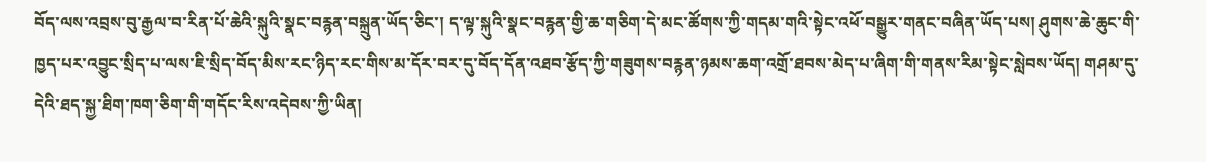བོད་ལས་འབྲས་བུ་རྒྱལ་བ་རིན་པོ་ཆེའི་སྐུའི་སྣང་བརྙན་བསྐྲུན་ཡོད་ཅིང་། ད་ལྟ་སྐུའི་སྣང་བརྙན་གྱི་ཆ་གཅིག་དེ་མང་ཚོགས་ཀྱི་གདམ་གའི་སྟེང་འཕོ་བསྒྱུར་གནང་བཞིན་ཡོད་པས། ཤུགས་ཆེ་ཆུང་གི་ཁྱད་པར་འབྱུང་སྲིད་པ་ལས་ཇི་སྲིད་བོད་མིས་རང་ཉིད་རང་གིས་མ་དོར་བར་དུ་བོད་དོན་འཐབ་རྩོད་ཀྱི་གཟུགས་བརྙན་ཉམས་ཆག་འགྲོ་ཐབས་མེད་པ་ཞིག་གི་གནས་རིམ་སྟེང་སླེབས་ཡོད། གཤམ་དུ་དེའི་ཐད་སྐྱ་ཐིག་ཁག་ཅིག་གི་གདོང་རིས་འདེབས་ཀྱི་ཡིན།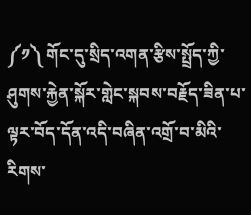༼༡༽ གོང་དུ་སྲིད་འགན་རྩིས་སྤྲོད་ཀྱི་ཤུགས་རྐྱེན་སྐོར་གླེང་སྐབས་བརྗོད་ཟིན་པ་ལྟར་བོད་དོན་འདི་བཞིན་འགྲོ་བ་མིའི་རིགས་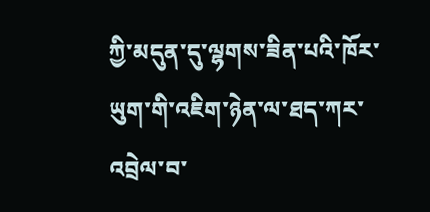ཀྱི་མདུན་དུ་ལྷགས་ཟིན་པའི་ཁོར་ཡུག་གི་འཇིག་ཉེན་ལ་ཐད་ཀར་འབྲེལ་བ་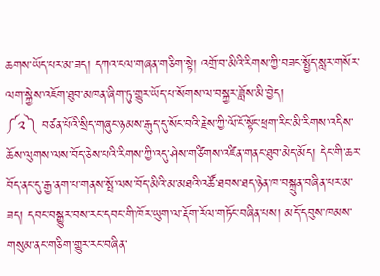ཆགས་ཡོད་པར་མ་ཟད། དཀའ་ངལ་གཞན་གཅིག་སྟེ། འགྲོ་བ་མིའི་རིགས་ཀྱི་བཟང་སྤྱོད་སླར་གསོར་ལག་སྐྱེས་འཇོག་ཐུབ་མཁན་ཞིག་ཏུ་གྱུར་ཡོད་པ་སོགས་ལ་བསྐྱར་ཟློས་མི་བྱེད།
༼༢༽ བཙན་པོའི་སྲིད་གཞུང་ཉམས་རྒུད་དུ་སོང་བའི་རྗེས་ཀྱི་ལོ་ངོ་སྟོང་ཕྲག་རིང་མི་རིགས་འདིས་ཆོས་ལུགས་ལས་བོད་ཅེས་པའི་རིགས་ཀྱི་འདུ་ཤེས་གཙིགས་འཛིན་གནང་ཐུབ་མེད་མོད། དེང་གི་ཆར་བོད་ནང་དུ་རྒྱ་ནག་པ་གནས་སྤོ་ལས་བོད་མིའི་མ་མཐའི་འཚོ་ཐབས་ཐད་ཉེན་ཁ་བསྐྲུན་བཞིན་པར་མ་ཟད། དབང་བསྒྱུར་བས་རང་དབང་གི་ཁོར་ཡུག་ལ་རྡོག་རོལ་གཏོང་བཞིན་པས། མདོ་དབུས་ཁམས་གསུམ་ནང་གཅིག་གྱུར་རང་བཞིན་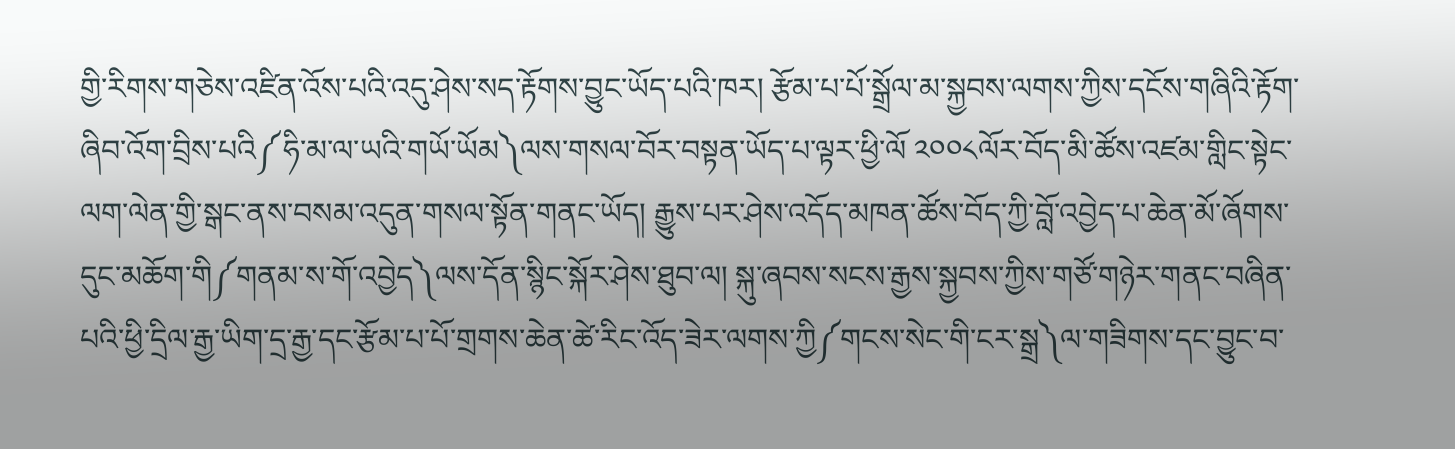གྱི་རིགས་གཅེས་འཛིན་འོས་པའི་འདུ་ཤེས་སད་རྟོགས་བྱུང་ཡོད་པའི་ཁར། རྩོམ་པ་པོ་སྒྲོལ་མ་སྐྱབས་ལགས་ཀྱིས་དངོས་གཞིའི་རྟོག་ཞིབ་འོག་བྲིས་པའི༼ཧི་མ་ལ་ཡའི་གཡོ་ཡོམ༽ལས་གསལ་བོར་བསྟན་ཡོད་པ་ལྟར་ཕྱི་ལོ ༢༠༠༨ལོར་བོད་མི་ཚོས་འཛམ་གླིང་སྟེང་ལག་ལེན་གྱི་སྒང་ནས་བསམ་འདུན་གསལ་སྟོན་གནང་ཡོད། རྒྱུས་པར་ཤེས་འདོད་མཁན་ཚོས་བོད་ཀྱི་བློ་འབྱེད་པ་ཆེན་མོ་ཞོགས་དུང་མཆོག་གི༼གནམ་ས་གོ་འབྱེད༽ལས་དོན་སྙིང་སྐོར་ཤེས་ཐུབ་ལ། སྐུ་ཞབས་སངས་རྒྱས་སྐྱབས་ཀྱིས་གཙོ་གཉེར་གནང་བཞིན་པའི་ཕྱི་དྲིལ་རྒྱ་ཡིག་དྲ་རྒྱ་དང་རྩོམ་པ་པོ་གྲགས་ཆེན་ཚེ་རིང་འོད་ཟེར་ལགས་ཀྱི༼གངས་སེང་གི་ངར་སྒྲ༽ལ་གཟིགས་དང་བྱུང་བ་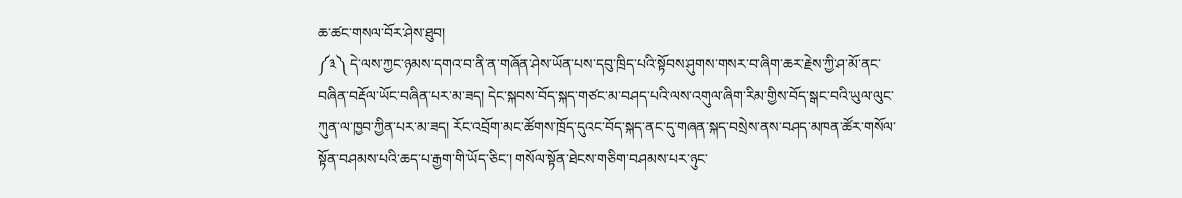ཆ་ཚང་གསལ་བོར་ཤེས་ཐུབ།
༼༣༽ དེ་ལས་ཀྱང་ཉམས་དགའ་བ་ནི་ན་གཞོན་ཤེས་ཡོན་པས་དབུ་ཁྲིད་པའི་སྟོབས་ཤུགས་གསར་བ་ཞིག་ཆར་རྗེས་ཀྱི་ཤ་མོ་ནང་བཞིན་བརྡོལ་ཡོང་བཞིན་པར་མ་ཟད། དེང་སྐབས་བོད་སྐད་གཙང་མ་བཤད་པའི་ལས་འགུལ་ཞིག་རིམ་གྱིས་བོད་སྒང་བའི་ཡུལ་ལུང་ཀུན་ལ་ཁྱབ་ཀྱིན་པར་མ་ཟད། རོང་འབྲོག་མང་ཚོགས་ཁྲོད་དུའང་བོད་སྐད་ནང་དུ་གཞན་སྐད་བསྲེས་ནས་བཤད་མཁན་ཚོར་གསོལ་སྟོན་བཤམས་པའི་ཆད་པ་རྒྱག་གི་ཡོད་ཅིང་། གསོལ་སྟོན་ཐེངས་གཅིག་བཤམས་པར་ཉུང་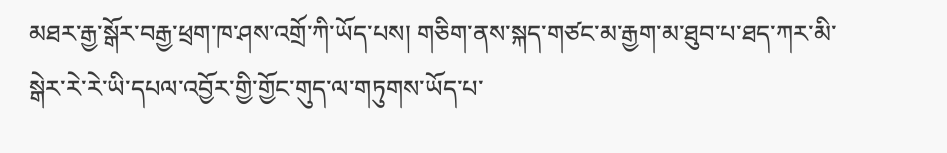མཐར་རྒྱ་སྒོར་བརྒྱ་ཕྲག་ཁ་ཤས་འགྲོ་ཀི་ཡོད་པས། གཅིག་ནས་སྐད་གཙང་མ་རྒྱག་མ་ཐུབ་པ་ཐད་ཀར་མི་སྒེར་རེ་རེ་ཡི་དཔལ་འབྱོར་གྱི་གྱོང་གུད་ལ་གཏུགས་ཡོད་པ་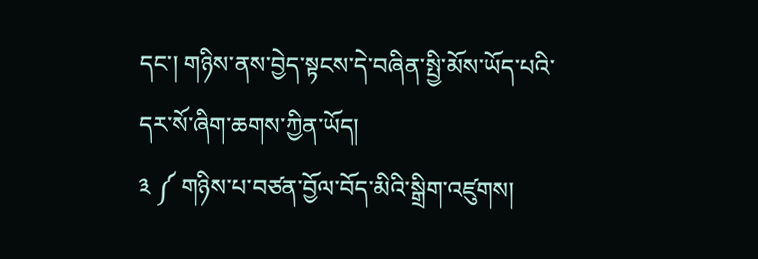དང་། གཉིས་ནས་བྱེད་སྟངས་དེ་བཞིན་སྤྱི་མོས་ཡོད་པའི་དར་སོ་ཞིག་ཆགས་ཀྱིན་ཡོད།
༣ ༼ གཉིས་པ་བཙན་བྱོལ་བོད་མིའི་སྒྲིག་འཛུགས།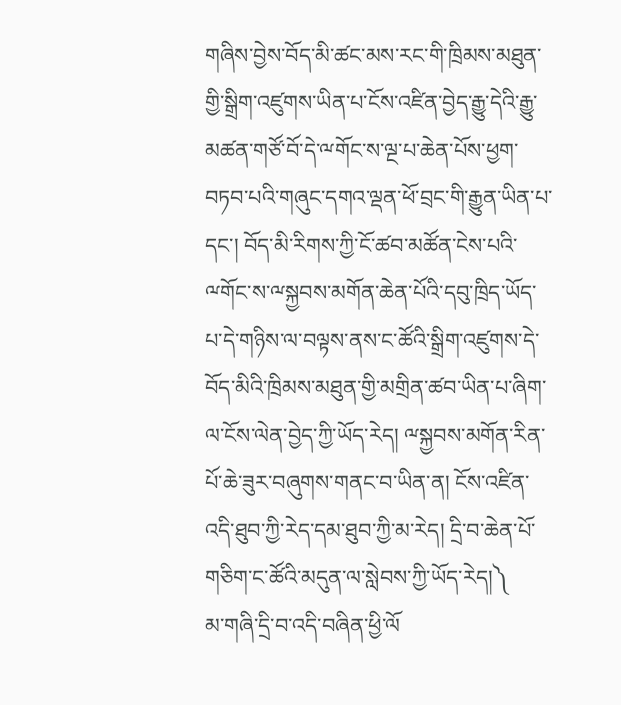གཞིས་བྱེས་བོད་མི་ཚང་མས་རང་གི་ཁྲིམས་མཐུན་གྱི་སྒྲིག་འཛུགས་ཡིན་པ་ངོས་འཛིན་བྱེད་རྒྱུ་དེའི་རྒྱུ་མཚན་གཙོ་བོ་དེ་ྋགོང་ས་ལྔ་པ་ཆེན་པོས་ཕྱག་བཏབ་པའི་གཞུང་དགའ་ལྡན་ཕོ་བྲང་གི་རྒྱུན་ཡིན་པ་དང་། བོད་མི་རིགས་ཀྱི་ངོ་ཚབ་མཚོན་ངེས་པའི་ྋགོང་ས་ྋསྐྱབས་མགོན་ཆེན་པོའི་དབུ་ཁྲིད་ཡོད་པ་དེ་གཉིས་ལ་བལྟས་ནས་ང་ཚོའི་སྒྲིག་འཛུགས་དེ་བོད་མིའི་ཁྲིམས་མཐུན་གྱི་མགྲིན་ཚབ་ཡིན་པ་ཞིག་ལ་ངོས་ལེན་བྱེད་ཀྱི་ཡོད་རེད། ྋསྐྱབས་མགོན་རིན་པོ་ཆེ་ཟུར་བཞུགས་གནང་བ་ཡིན་ན། ངོས་འཛིན་འདི་ཐུབ་ཀྱི་རེད་དམ་ཐུབ་ཀྱི་མ་རེད། དྲི་བ་ཆེན་པོ་གཅིག་ང་ཚོའི་མདུན་ལ་སླེབས་ཀྱི་ཡོད་རེད།༽
མ་གཞི་དྲི་བ་འདི་བཞིན་ཕྱི་ལོ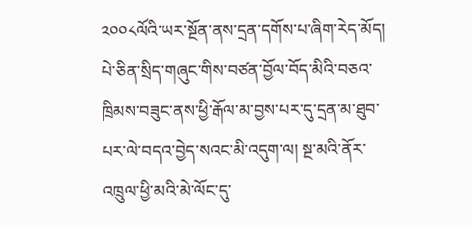༢༠༠༨ལོའི་ཡར་སྔོན་ནས་དྲན་དགོས་པ་ཞིག་རེད་མོད། པེ་ཅིན་སྲིད་གཞུང་གིས་བཙན་བྱོལ་བོད་མིའི་བཅའ་ཁྲིམས་བཟུང་ནས་ཕྱི་རྒོལ་མ་བྱས་པར་དུ་དྲན་མ་ཐུབ་པར་ལེ་བདའ་བྱེད་སའང་མི་འདུག་ལ། སྔ་མའི་ནོར་འཁྲུལ་ཕྱི་མའི་མེ་ལོང་དུ་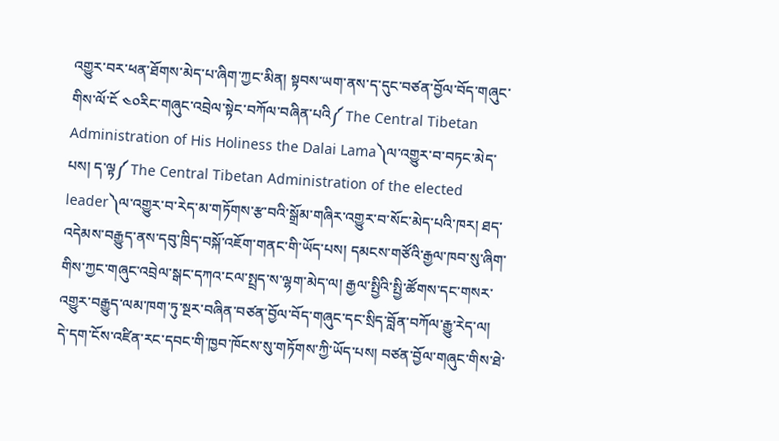འགྱུར་བར་ཕན་ཐོགས་མེད་པ་ཞིག་ཀྱང་མིན། སྟབས་ཡག་ནས་ད་དུང་བཙན་བྱོལ་བོད་གཞུང་གིས་ལོ་ངོ ༤༠རིང་གཞུང་འབྲེལ་སྟེང་བཀོལ་བཞིན་པའི༼ The Central Tibetan Administration of His Holiness the Dalai Lama༽ལ་འགྱུར་བ་བཏང་མེད་པས། ད་ལྟ༼ The Central Tibetan Administration of the elected leader༽ལ་འགྱུར་བ་རེད་མ་གཏོགས་རྩ་བའི་སྒྲོམ་གཞིར་འགྱུར་བ་སོང་མེད་པའི་ཁར། ཐད་འདེམས་བརྒྱུད་ནས་དབུ་ཁྲིད་བསྐོ་འཇོག་གནང་གི་ཡོད་པས། དམངས་གཙོའི་རྒྱལ་ཁབ་སུ་ཞིག་གིས་ཀྱང་གཞུང་འབྲེལ་སྒང་དཀའ་ངལ་སྤྲད་ས་ལྷག་མེད་ལ། རྒྱལ་སྤྱིའི་སྤྱི་ཚོགས་དང་གསར་འགྱུར་བརྒྱུད་ལམ་ཁག་ཏུ་སྔར་བཞིན་བཙན་བྱོལ་བོད་གཞུང་དང་སྲིད་བློན་བཀོལ་རྒྱུ་རེད་ལ། དེ་དག་ངོས་འཛིན་རང་དབང་གི་ཁྱབ་ཁོངས་སུ་གཏོགས་ཀྱི་ཡོད་པས། བཙན་བྱོལ་གཞུང་གིས་ཐེ་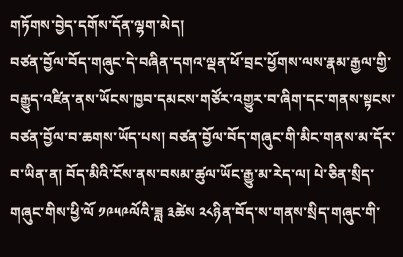གཏོགས་བྱེད་དགོས་དོན་ལྷག་མེད།
བཙན་བྱོལ་བོད་གཞུང་དེ་བཞིན་དགའ་ལྡན་ཕོ་བྲང་ཕྱོགས་ལས་རྣམ་རྒྱལ་གྱི་བརྒྱུད་འཛིན་ནས་ཡོངས་ཁྱབ་དམངས་གཙོར་འགྱུར་བ་ཞིག་དང་གནས་སྟངས་བཙན་བྱོལ་བ་ཆགས་ཡོད་པས། བཙན་བྱོལ་བོད་གཞུང་གི་མིང་གནས་མ་དོར་བ་ཡིན་ན། བོད་མིའི་ངོས་ནས་བསམ་ཚུལ་ཡོང་རྒྱུ་མ་རེད་ལ། པེ་ཅིན་སྲིད་གཞུང་གིས་ཕྱི་ལོ ༡༩༥༩ལོའི་ཟླ ༣ཚེས ༢༨ཉིན་བོད་ས་གནས་སྲིད་གཞུང་གི་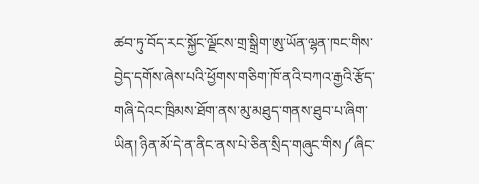ཚབ་ཏུ་བོད་རང་སྐྱོང་ལྗོངས་གྲ་སྒྲིག་ཨུ་ཡོན་ལྷན་ཁང་གིས་བྱེད་དགོས་ཞེས་པའི་ཕྱོགས་གཅིག་ཁོ་ནའི་བཀའ་རྒྱའི་རྩོད་གཞི་དེའང་ཁྲིམས་ཐོག་ནས་མུ་མཐུད་གནས་ཐུབ་པ་ཞིག་ཡིན། ཉིན་མོ་དེ་ན་ནིང་ནས་པེ་ཅིན་སྲིད་གཞུང་གིས༼ཞིང་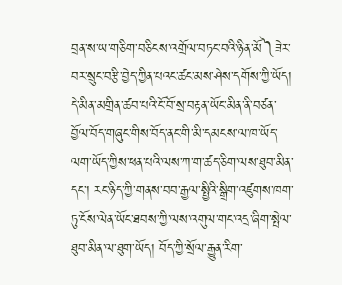བྲན་ས་ཡ་གཅིག་བཅིངས་འགྲོལ་བཏང་བའི་ཉིན་མོ༽ཟེར་བར་སྲུང་བརྩི་བྱེད་ཀྱིན་པའང་ཚང་མས་ཤེས་དགོས་ཀྱི་ཡོད། དེ་མིན་མགྲིན་ཚབ་པའི་ངོ་བོ་སྲ་བརྟན་ཡོང་མིན་ནི་བཙན་བྱོལ་བོད་གཞུང་གིས་བོད་ནང་གི་མི་དམངས་ལ་ཁ་ཡོད་ལག་ཡོད་ཀྱིས་ཕན་པའི་ལས་ཀ་ག་ཚད་ཅིག་ལས་ཐུབ་མིན་དང་། རང་ཉིད་ཀྱི་གནས་བབ་རྒྱལ་སྤྱིའི་སྒྲིག་འཛུགས་ཁག་ཏུ་ངོས་ལེན་ཡོང་ཐབས་ཀྱི་ལས་འགུལ་གང་འདྲ་ཞིག་སྤེལ་ཐུབ་མིན་ལ་ཐུག་ཡོད། བོད་ཀྱི་སྲོལ་རྒྱུན་རིག་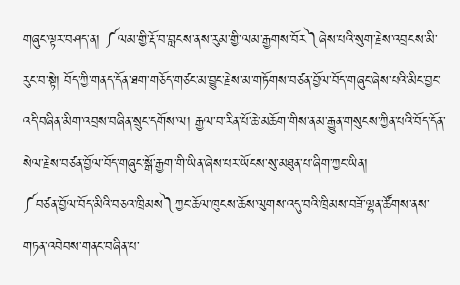གཞུང་ལྟར་བཤད་ན། ༼ལམ་གྱི་རྡོ་བ་བླངས་ནས་རུམ་གྱི་ལམ་རྒྱགས་བོར༽ཞེས་པའི་སུག་རྗེས་འབྲངས་མི་རུང་བ་སྟེ། བོད་ཀྱི་གནད་དོན་ཐག་གཅོད་གཙང་མ་བྱུང་རྗེས་མ་གཏོགས་བཙན་བྱོལ་བོད་གཞུང་ཞེས་པའི་མིང་བྱང་འདི་བཞིན་མིག་འབྲས་བཞིན་སྲུང་དགོས་ལ། རྒྱལ་བ་རིན་པོ་ཆེ་མཆོག་གིས་ནམ་རྒྱུན་གསུངས་ཀྱིན་པའི་བོད་དོན་སེལ་རྗེས་བཙན་བྱོལ་བོད་གཞུང་སྒོ་རྒྱག་གི་ཡིན་ཞེས་པར་ཡོངས་སུ་མཐུན་པ་ཞིག་ཀྱང་ཡིན།
༼བཙན་བྱོལ་བོད་མིའི་བཅའ་ཁྲིམས༽ཀྱང་ཆོལ་ཁུངས་ཆོས་ལུགས་འདུ་བའི་ཁྲིམས་བཟོ་ལྷན་ཚོགས་ནས་གཏན་འབེབས་གནང་བཞིན་པ་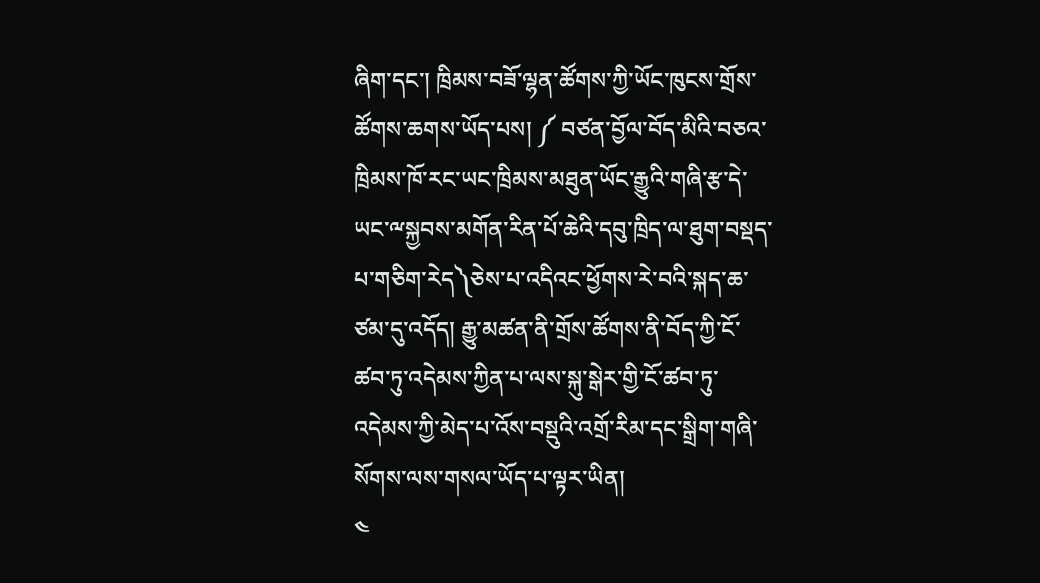ཞིག་དང་། ཁྲིམས་བཟོ་ལྷན་ཚོགས་ཀྱི་ཡོང་ཁུངས་གྲོས་ཚོགས་ཆགས་ཡོད་པས། ༼ བཙན་བྱོལ་བོད་མིའི་བཅའ་ཁྲིམས་ཁོ་རང་ཡང་ཁྲིམས་མཐུན་ཡོང་རྒྱུའི་གཞི་རྩ་དེ་ཡང་ྋསྐྱབས་མགོན་རིན་པོ་ཆེའི་དབུ་ཁྲིད་ལ་ཐུག་བསྡད་པ་གཅིག་རེད༽ཅེས་པ་འདིའང་ཕྱོགས་རེ་བའི་སྐད་ཆ་ཙམ་དུ་འདོད། རྒྱུ་མཚན་ནི་གྲོས་ཚོགས་ནི་བོད་ཀྱི་ངོ་ཚབ་ཏུ་འདེམས་ཀྱིན་པ་ལས་སྐུ་སྒེར་གྱི་ངོ་ཚབ་ཏུ་འདེམས་ཀྱི་མེད་པ་འོས་བསྡུའི་འགྲོ་རིམ་དང་སྒྲིག་གཞི་སོགས་ལས་གསལ་ཡོད་པ་ལྟར་ཡིན།
༤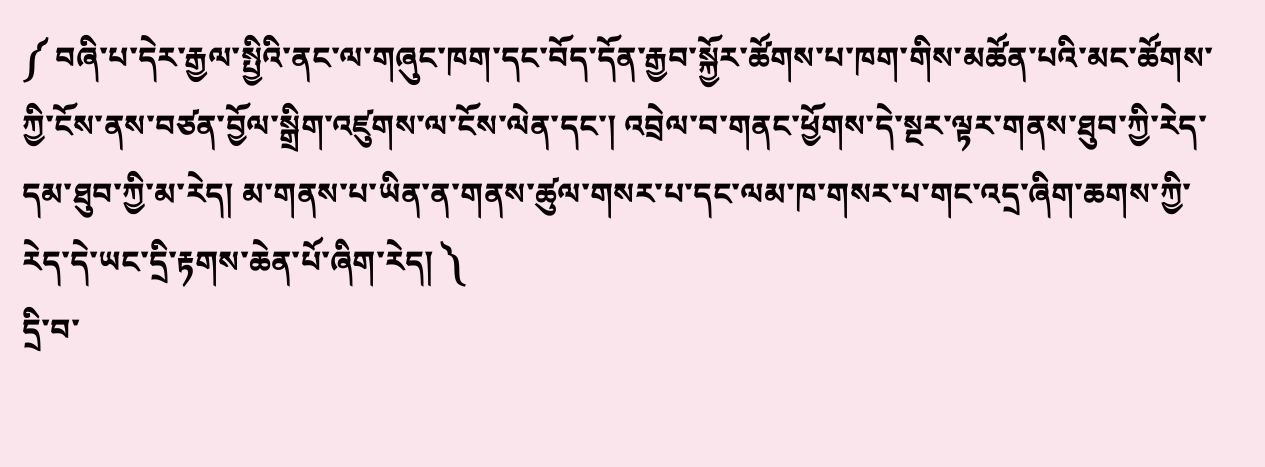༼ བཞི་པ་དེར་རྒྱལ་སྤྱིའི་ནང་ལ་གཞུང་ཁག་དང་བོད་དོན་རྒྱབ་སྐྱོར་ཚོགས་པ་ཁག་གིས་མཚོན་པའི་མང་ཚོགས་ཀྱི་ངོས་ནས་བཙན་བྱོལ་སྒྲིག་འཛུགས་ལ་ངོས་ལེན་དང་། འབྲེལ་བ་གནང་ཕྱོགས་དེ་སྔར་ལྟར་གནས་ཐུབ་ཀྱི་རེད་དམ་ཐུབ་ཀྱི་མ་རེད། མ་གནས་པ་ཡིན་ན་གནས་ཚུལ་གསར་པ་དང་ལམ་ཁ་གསར་པ་གང་འདྲ་ཞིག་ཆགས་ཀྱི་རེད་དེ་ཡང་དྲི་རྟགས་ཆེན་པོ་ཞིག་རེད། ༽
དྲི་བ་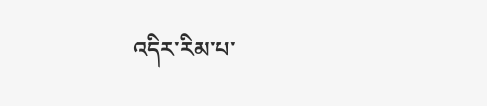འདིར་རིམ་པ་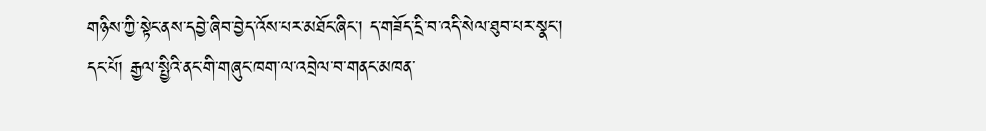གཉིས་ཀྱི་སྟེང་ནས་དབྱེ་ཞིབ་བྱེད་འོས་པར་མཐོང་ཞིང་། ད་གཟོད་དྲི་བ་འདི་སེལ་ཐུབ་པར་སྣང་།
དང་པོ། རྒྱལ་སྤྱིའི་ནང་གི་གཞུང་ཁག་ལ་འབྲེལ་བ་གནང་མཁན་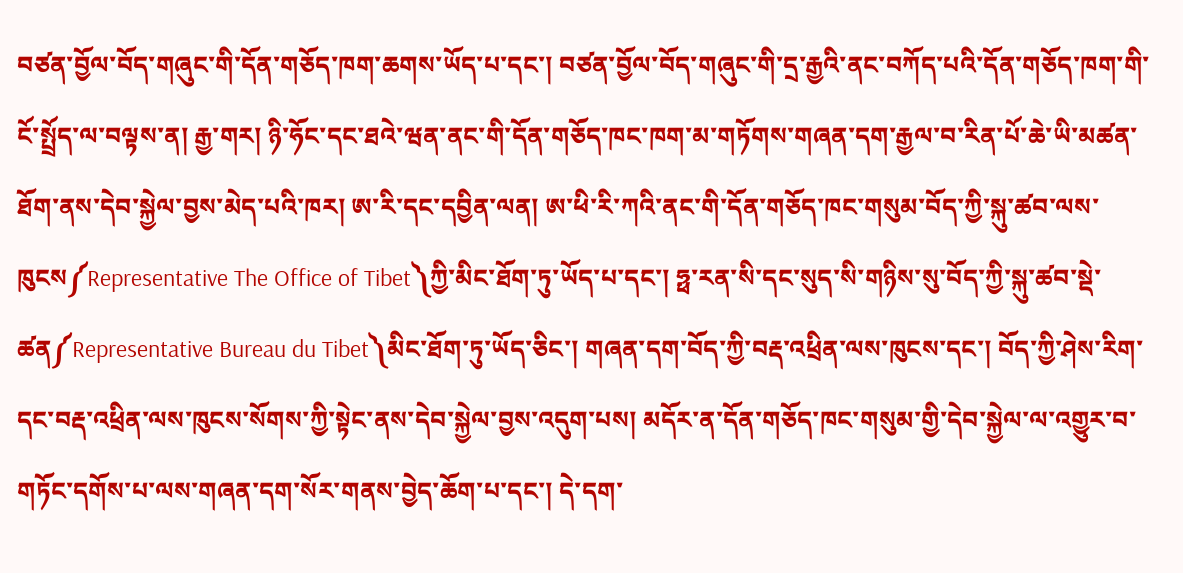བཙན་བྱོལ་བོད་གཞུང་གི་དོན་གཅོད་ཁག་ཆགས་ཡོད་པ་དང་། བཙན་བྱོལ་བོད་གཞུང་གི་དྲ་རྒྱའི་ནང་བཀོད་པའི་དོན་གཅོད་ཁག་གི་ངོ་སྤྲོད་ལ་བལྟས་ན། རྒྱ་གར། ཉི་ཧོང་དང་ཐའེ་ཝན་ནང་གི་དོན་གཅོད་ཁང་ཁག་མ་གཏོགས་གཞན་དག་རྒྱལ་བ་རིན་པོ་ཆེ་ཡི་མཚན་ཐོག་ནས་དེབ་སྐྱེལ་བྱས་མེད་པའི་ཁར། ཨ་རི་དང་དབྱིན་ལན། ཨ་ཕི་རི་ཀའི་ནང་གི་དོན་གཅོད་ཁང་གསུམ་བོད་ཀྱི་སྐུ་ཚབ་ལས་ཁུངས༼Representative The Office of Tibet༽ཀྱི་མིང་ཐོག་ཏུ་ཡོད་པ་དང་། ཧྥ་རན་སི་དང་སུད་སི་གཉིས་སུ་བོད་ཀྱི་སྐུ་ཚབ་སྡེ་ཚན༼Representative Bureau du Tibet༽མིང་ཐོག་ཏུ་ཡོད་ཅིང་། གཞན་དག་བོད་ཀྱི་བརྡ་འཕྲིན་ལས་ཁུངས་དང་། བོད་ཀྱི་ཤེས་རིག་དང་བརྡ་འཕྲིན་ལས་ཁུངས་སོགས་ཀྱི་སྟེང་ནས་དེབ་སྐྱེལ་བྱས་འདུག་པས། མདོར་ན་དོན་གཅོད་ཁང་གསུམ་གྱི་དེབ་སྐྱེལ་ལ་འགྱུར་བ་གཏོང་དགོས་པ་ལས་གཞན་དག་སོར་གནས་བྱེད་ཆོག་པ་དང་། དེ་དག་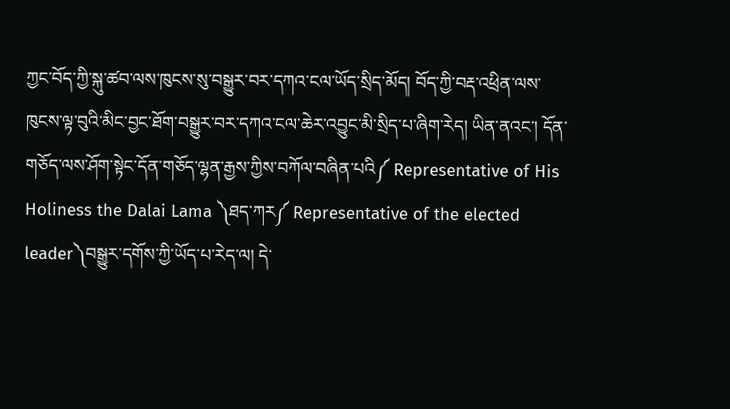ཀྱང་བོད་ཀྱི་སྐུ་ཚབ་ལས་ཁུངས་སུ་བསྒྱུར་བར་དཀའ་ངལ་ཡོད་སྲིད་མོད། བོད་ཀྱི་བརྡ་འཕྲིན་ལས་ཁུངས་ལྟ་བུའི་མིང་བྱང་ཐོག་བསྒྱུར་བར་དཀའ་ངལ་ཆེར་འབྱུང་མི་སྲིད་པ་ཞིག་རེད། ཡིན་ནའང་། དོན་གཅོད་ལས་ཤོག་སྟེང་དོན་གཅོད་ལྷན་རྒྱས་ཀྱིས་བཀོལ་བཞིན་པའི༼ Representative of His Holiness the Dalai Lama ༽ཐད་ཀར༼ Representative of the elected leader༽བསྒྱུར་དགོས་ཀྱི་ཡོད་པ་རེད་ལ། དེ་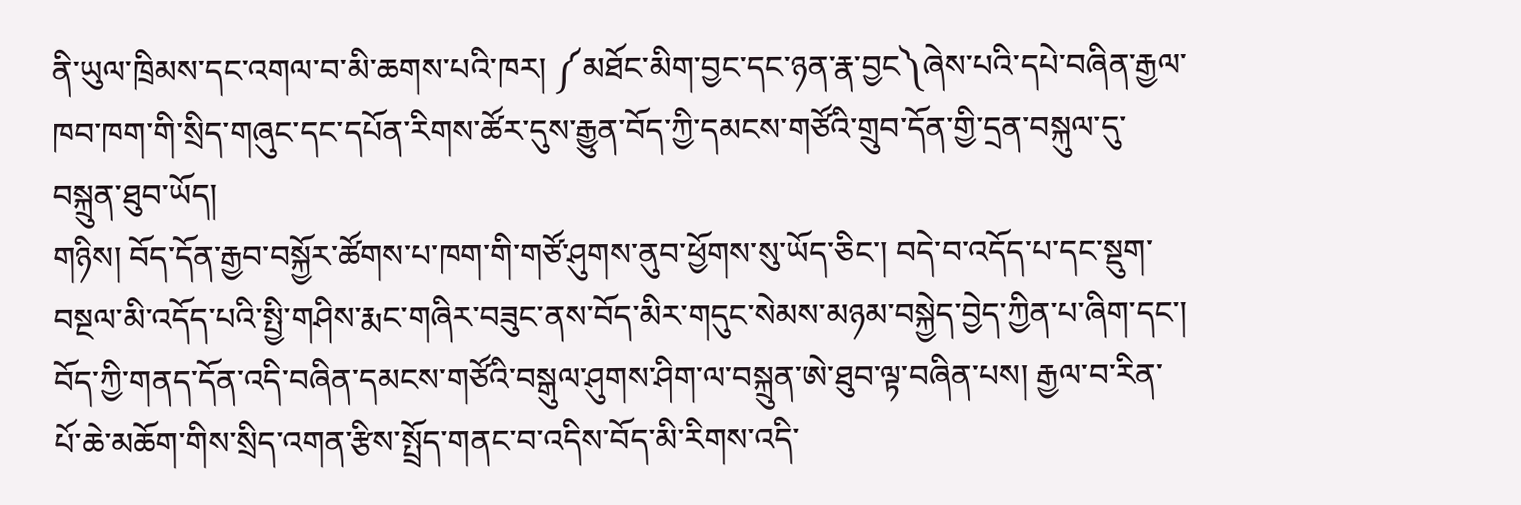ནི་ཡུལ་ཁྲིམས་དང་འགལ་བ་མི་ཆགས་པའི་ཁར། ༼མཐོང་མིག་བྱང་དང་ཉན་རྣ་བྱང༽ཞེས་པའི་དཔེ་བཞིན་རྒྱལ་ཁབ་ཁག་གི་སྲིད་གཞུང་དང་དཔོན་རིགས་ཚོར་དུས་རྒྱུན་བོད་ཀྱི་དམངས་གཙོའི་གྲུབ་དོན་གྱི་དྲན་བསྐུལ་དུ་བསྐྲུན་ཐུབ་ཡོད།
གཉིས། བོད་དོན་རྒྱབ་བསྐྱོར་ཚོགས་པ་ཁག་གི་གཙོ་ཤུགས་ནུབ་ཕྱོགས་སུ་ཡོད་ཅིང་། བདེ་བ་འདོད་པ་དང་སྡུག་བསྔལ་མི་འདོད་པའི་སྤྱི་གཤིས་རྨང་གཞིར་བཟུང་ནས་བོད་མིར་གདུང་སེམས་མཉམ་བསྐྱེད་བྱེད་ཀྱིན་པ་ཞིག་དང་། བོད་ཀྱི་གནད་དོན་འདི་བཞིན་དམངས་གཙོའི་བསྒུལ་ཤུགས་ཤིག་ལ་བསྐྲུན་ཨེ་ཐུབ་ལྟ་བཞིན་པས། རྒྱལ་བ་རིན་པོ་ཆེ་མཆོག་གིས་སྲིད་འགན་རྩིས་སྤྲོད་གནང་བ་འདིས་བོད་མི་རིགས་འདི་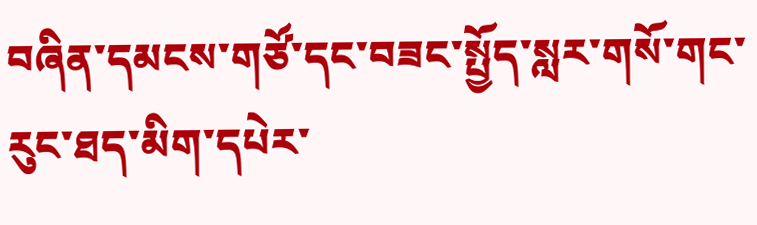བཞིན་དམངས་གཙོ་དང་བཟང་སྤྱོད་སླར་གསོ་གང་རུང་ཐད་མིག་དཔེར་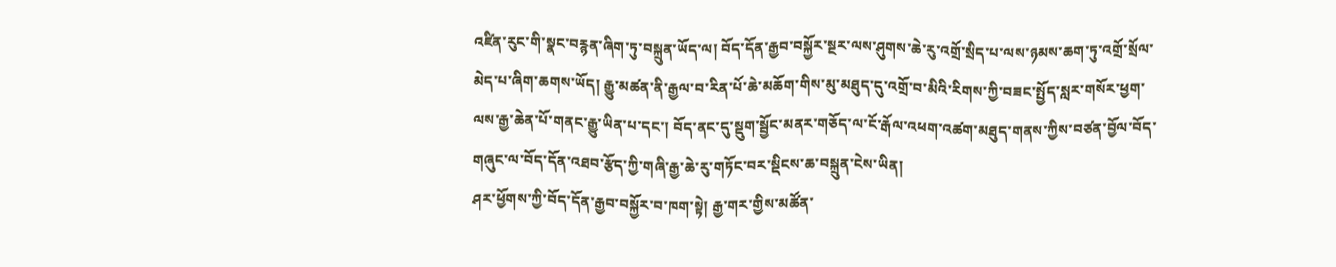འཛིན་རུང་གི་སྣང་བརྙན་ཞིག་ཏུ་བསྐྲུན་ཡོད་ལ། བོད་དོན་རྒྱབ་བསྐྱོར་སྔར་ལས་ཤུགས་ཆེ་རུ་འགྲོ་སྲིད་པ་ལས་ཉམས་ཆག་ཏུ་འགྲོ་སྲོལ་མེད་པ་ཞིག་ཆགས་ཡོད། རྒྱུ་མཚན་ནི་རྒྱལ་བ་རིན་པོ་ཆེ་མཆོག་གིས་མུ་མཐུད་དུ་འགྲོ་བ་མིའི་རིགས་ཀྱི་བཟང་སྤྱོད་སླར་གསོར་ཕྱག་ལས་རྒྱ་ཆེན་པོ་གནང་རྒྱུ་ཡིན་པ་དང་། བོད་ནང་དུ་སྡུག་སྦྱོང་མནར་གཅོད་ལ་ངོ་རྒོལ་འཕག་འཚག་མཐུད་གནས་ཀྱིས་བཙན་བྱོལ་བོད་གཞུང་ལ་བོད་དོན་འཐབ་རྩོད་ཀྱི་གཞི་རྒྱ་ཆེ་རུ་གཏོང་བར་སྡིངས་ཆ་བསྐྲུན་ངེས་ཡིན།
ཤར་ཕྱོགས་ཀྱི་བོད་དོན་རྒྱབ་བསྐྱོར་བ་ཁག་སྟེ། རྒྱ་གར་གྱིས་མཚོན་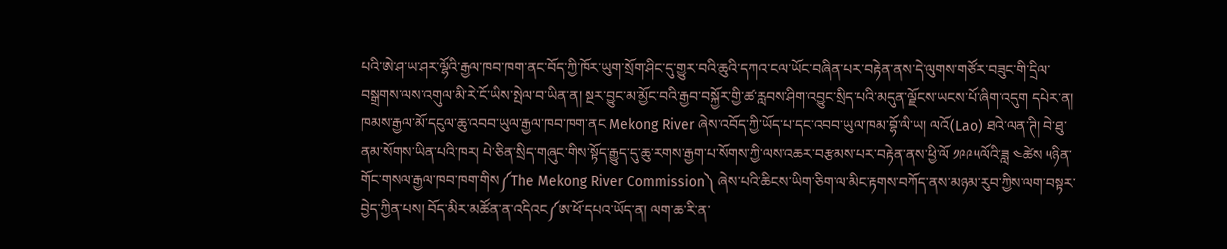པའི་ཨེ་ཤ་ཡ་ཤར་ལྷོའི་རྒྱལ་ཁབ་ཁག་ནང་བོད་ཀྱི་ཁོར་ཡུག་སྲོག་ཤིང་དུ་གྱུར་བའི་ཆུའི་དཀའ་ངལ་ཡོང་བཞིན་པར་བརྟེན་ནས་དེ་ལུགས་གཙོར་བཟུང་གི་དྲིལ་བསྒྲགས་ལས་འགུལ་མི་རེ་ངོ་ཡིས་སྤེལ་བ་ཡིན་ན། སྔར་བྱུང་མ་མྱོང་བའི་རྒྱབ་བསྐྱོར་གྱི་ཚ་རླབས་ཤིག་འབྱུང་སྲིད་པའི་མདུན་ལྗོངས་ཡངས་པོ་ཞིག་འདུག དཔེར་ན། ཁམས་རྒྱལ་མོ་དངུལ་ཆུ་འབབ་ཡུལ་རྒྱལ་ཁབ་ཁག་ནང Mekong River ཞེས་འབོད་ཀྱི་ཡོད་པ་དང་འབབ་ཡུལ་ཁམ་བྷོ་ལི་ཡ། ལའོ(Lao) ཐའེ་ལན་ཊི། བེ་ཐུ་ནམ་སོགས་ཡིན་པའི་ཁར། པེ་ཅིན་སྲིད་གཞུང་གིས་སྟོད་རྒྱུད་དུ་ཆུ་རགས་རྒྱག་པ་སོགས་ཀྱི་ལས་འཆར་བརྩམས་པར་བརྟེན་ནས་ཕྱི་ལོ ༡༩༩༥ལོའི་ཟླ ༤ཚེས ༥ཉིན་གོང་གསལ་རྒྱལ་ཁབ་ཁག་གིས༼The Mekong River Commission༽ ཞེས་པའི་ཆིངས་ཡིག་ཅིག་ལ་མིང་རྟགས་བཀོད་ནས་མཉམ་རུབ་ཀྱིས་ལག་བསྟར་བྱེད་ཀྱིན་པས། བོད་མིར་མཚོན་ན་འདིའང༼ཨ་ཕོ་དཔའ་ཡོད་ན། ལག་ཆ་རི་ན་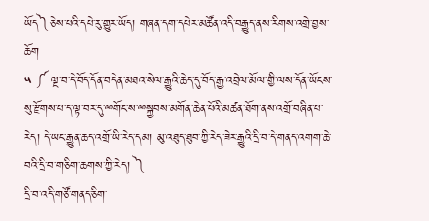ཡོད༽ཅེས་པའི་དཔེ་རུ་གྱུར་ཡོད། གཞན་དག་དཔེར་མཚོན་འདི་བརྒྱུད་ནས་རིགས་འགྲེ་བྱས་ཆོག
༥ ༼ ལྔ་བ་དེ་བོད་དོན་བདེན་མཐའ་སེལ་རྒྱུའི་ཆེད་དུ་བོད་རྒྱ་འབྲེལ་མོལ་གྱི་ལས་དོན་ཡོངས་སུ་རྫོགས་པ་ད་ལྟ་བར་དུ་ྋགོང་ས་ྋསྐྱབས་མགོན་ཆེན་པོའི་མཚན་ཐོག་ནས་འགྲོ་བཞིན་པ་རེད། དེ་ཡང་རྒྱུན་ཆད་འགྲོ་ཡི་རེད་དམ། མུ་འཐུད་ཐུབ་ཀྱི་རེད་ཟེར་རྒྱུའི་དྲི་བ་དེ་གནད་འགག་ཆེ་བའི་དྲི་བ་གཅིག་ཆགས་ཀྱི་རེད། ༽
དྲི་བ་འདི་གཙོ་གནད་ཅིག་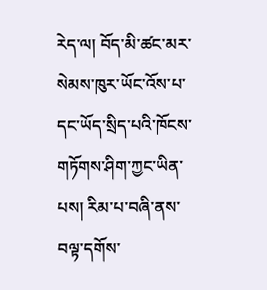རེད་ལ། བོད་མི་ཚང་མར་སེམས་ཁུར་ཡོང་འོས་པ་དང་ཡོད་སྲིད་པའི་ཁོངས་གཏོགས་ཤིག་ཀྱང་ཡིན་པས། རིམ་པ་བཞི་ནས་བལྟ་དགོས་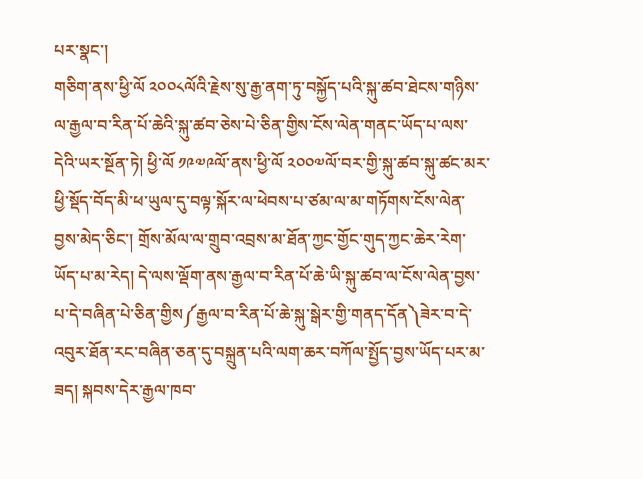པར་སྣང་།
གཅིག་ནས་ཕྱི་ལོ ༢༠༠༨ལོའི་རྗེས་སུ་རྒྱ་ནག་ཏུ་བསྐྱོད་པའི་སྐུ་ཚབ་ཐེངས་གཉིས་ལ་རྒྱལ་བ་རིན་པོ་ཆེའི་སྐུ་ཚབ་ཅེས་པེ་ཅིན་གྱིས་ངོས་ལེན་གནང་ཡོད་པ་ལས་དེའི་ཡར་སྔོན་ཏེ། ཕྱི་ལོ ༡༩༧༩ལོ་ནས་ཕྱི་ལོ ༢༠༠༧ལོ་བར་གྱི་སྐུ་ཚབ་སྐུ་ཚང་མར་ཕྱི་སྡོད་བོད་མི་ཕ་ཡུལ་དུ་བལྟ་སྐོར་ལ་ཕེབས་པ་ཙམ་ལ་མ་གཏོགས་ངོས་ལེན་བྱས་མེད་ཅིང་། གྲོས་མོལ་ལ་གྲུབ་འབྲས་མ་ཐོན་ཀྱང་གྱོང་གུད་ཀྱང་ཆེར་རེག་ཡོད་པ་མ་རེད། དེ་ལས་ལྡོག་ནས་རྒྱལ་བ་རིན་པོ་ཆེ་ཡི་སྐུ་ཚབ་ལ་ངོས་ལེན་བྱས་པ་དེ་བཞིན་པེ་ཅིན་གྱིས༼རྒྱལ་བ་རིན་པོ་ཆེ་སྐུ་སྒེར་གྱི་གནད་དོན༽ཟེར་བ་དེ་འབུར་ཐོན་རང་བཞིན་ཅན་དུ་བསྐྲུན་པའི་ལག་ཆར་བཀོལ་སྤྱོད་བྱས་ཡོད་པར་མ་ཟད། སྐབས་དེར་རྒྱལ་ཁབ་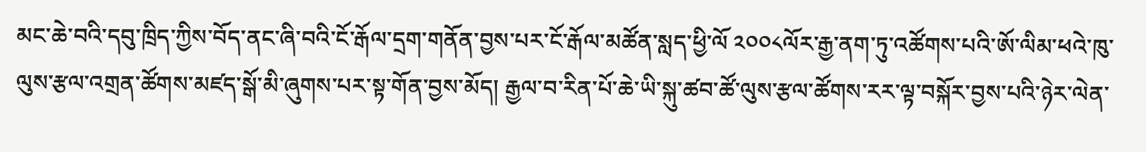མང་ཆེ་བའི་དབུ་ཁྲིད་ཀྱིས་བོད་ནང་ཞི་བའི་ངོ་རྒོལ་དྲག་གནོན་བྱས་པར་ངོ་རྒོལ་མཚོན་སླད་ཕྱི་ལོ ༢༠༠༨ལོར་རྒྱ་ནག་ཏུ་འཚོགས་པའི་ཨོ་ལིམ་ཕའེ་ཁུ་ལུས་རྩལ་འགྲན་ཚོགས་མཛད་སྒོ་མི་ཞུགས་པར་སྟ་གོན་བྱས་མོད། རྒྱལ་བ་རིན་པོ་ཆེ་ཡི་སྐུ་ཚབ་ཚོ་ལུས་རྩལ་ཚོགས་རར་ལྟ་བསྐོར་བྱས་པའི་ཉེར་ལེན་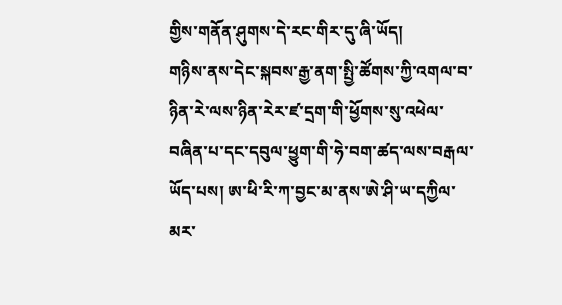གྱིས་གནོན་ཤུགས་དེ་རང་གིར་དུ་ཞི་ཡོད།
གཉིས་ནས་དེང་སྐབས་རྒྱ་ནག་སྤྱི་ཚོགས་ཀྱི་འགལ་བ་ཉིན་རེ་ལས་ཉིན་རེར་ཛ་དྲག་གི་ཕྱོགས་སུ་འཕེལ་བཞིན་པ་དང་དབུལ་ཕྱུག་གི་ཧེ་བག་ཚད་ལས་བརྒལ་ཡོད་པས། ཨ་ཕི་རི་ཀ་བྱང་མ་ནས་ཨེ་ཤི་ཡ་དཀྱིལ་མར་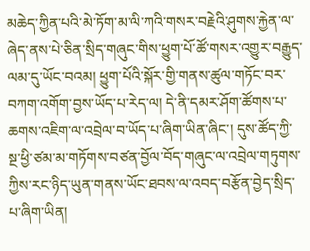མཆེད་ཀྱིན་པའི་མེ་ཏོག་མ་ལི་ཀའི་གསར་བརྗེའི་ཤུགས་རྐྱེན་ལ་ཞེད་ནས་པེ་ཅིན་སྲིད་གཞུང་གིས་ཕྱུག་པོ་ཚོ་གསར་འགྱུར་བརྒྱུད་ལམ་དུ་ཡོང་བའམ། ཕྱུག་པོའི་སྐོར་གྱི་གནས་ཚུལ་གཏོང་བར་བཀག་འགོག་བྱས་ཡོད་པ་རེད་ལ། དེ་ནི་དམར་ཤོག་ཚོགས་པ་ཆགས་འཇིག་ལ་འབྲེལ་བ་ཡོད་པ་ཞིག་ཡིན་ཞིང་། དུས་ཚོད་ཀྱི་སྔ་ཕྱི་ཙམ་མ་གཏོགས་བཙན་བྱོལ་བོད་གཞུང་ལ་འབྲེལ་གཏུགས་ཀྱིས་རང་ཉིད་ཡུན་གནས་ཡོང་ཐབས་ལ་འབད་བརྩོན་བྱེད་སྲིད་པ་ཞིག་ཡིན།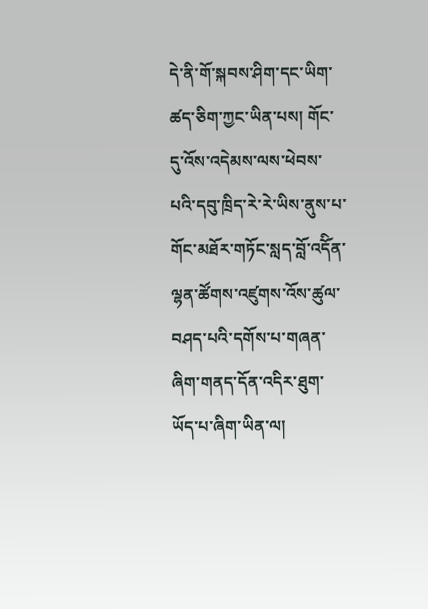དེ་ནི་གོ་སྐབས་ཤིག་དང་ཡིག་ཚད་ཅིག་ཀྱང་ཡིན་པས། གོང་དུ་འོས་འདེམས་ལས་ཕེབས་པའི་དབུ་ཁྲིད་རེ་རེ་ཡིས་ནུས་པ་གོང་མཐོར་གཏོང་སླད་བློ་འདོིན་ལྷན་ཚོགས་འཛུགས་འོས་ཚུལ་བཤད་པའི་དགོས་པ་གཞན་ཞིག་གནད་དོན་འདིར་ཐུག་ཡོད་པ་ཞིག་ཡིན་ལ།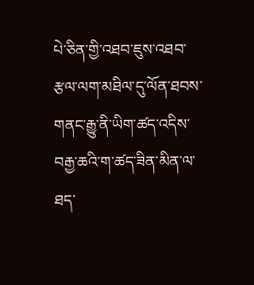པེ་ཅིན་གྱི་འཐབ་ཇུས་འཐབ་རྩལ་ལག་མཐིལ་དུ་ལོན་ཐབས་གནང་རྒྱུ་ནི་ཡིག་ཚད་འདིས་བརྒྱ་ཆའི་ག་ཚད་ཟིན་མིན་ལ་ཐད་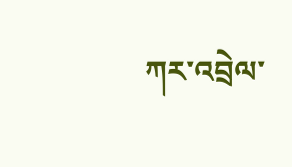ཀར་འབྲེལ་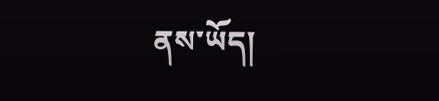ནས་ཡོད།